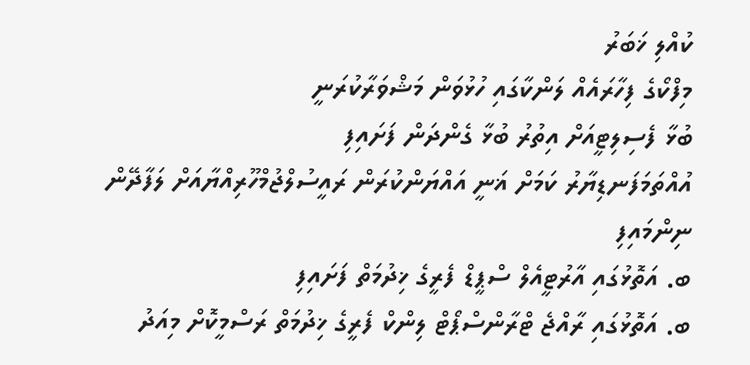ކުއްލި ޚަބަރު
މިފްކޯގެ ފިހާރައެއް ލަންކާގައި ހުޅުވަން މަޝްވަރާކުރަނީ
ބުޅާ ފެސިލިޓީއަށް އިތުރު ބުޅާ ގެންދަން ފަށައިފި
އުއްތަމަފަނޑިޔާރު ކަމަށް ޣަނީ އައްޔަންކުރަން ރައީސުލްޖުމްހޫރިއްޔާއަށް ލަފާދޭން ނިންމައިފި
ބ. އަތޮޅުގައި އާރުޓީއެލް ސްޕީޑް ފެރީގެ ޚިދުމަތް ފަށައިފި
ބ. އަތޮޅުގައި ރާއްޖެ ޓްރާންސްޕޯޓް ލިންކް ފެރީގެ ޚިދުމަތް ރަސްމީކޮށް މިއަދު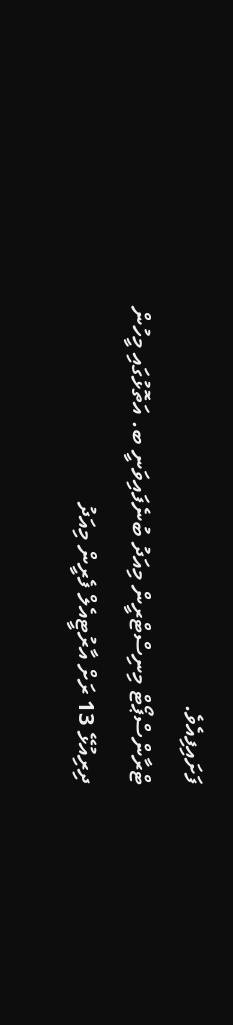ފަށައިފިއެވެ.
ޓްރާންސްޕޯޓް މިނިސްޓްރީން މިއަދު ބުނެފައިވަނީ ބ. އަތޮޅުގައި މީހުން ދިރިއުޅޭ 13 ރަށް އާރުޓީއެލް ފެރީން މިއަދު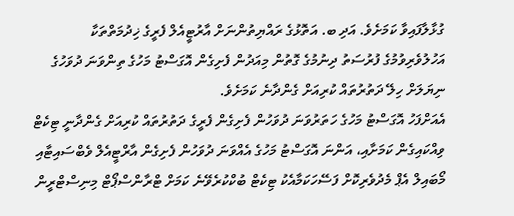ގުޅާލާފައިވާ ކަމަށެވެ. އަދި ބ. އަތޮޅުގެ ރައްޔިތުންނަށް އާރުޓީއެލް ފެރީގެ ޚިދުމަތްތަކާ އަހުލުވެރިވުމުގެ ފުރުސަތު ދިނުމުގެ ގޮތުން މިއަދުން ފެށިގެން އޮގަސްޓު މަހުގެ ތިންވަނަ ދުވަހުގެ ނިޔަލަށް ހިލޭ ދަތުރުތައް ކުރިއަށް ގެންދާނެ ކަމަށެވެ.
އެއަށްފަހު އޮގަސްޓު މަހުގެ ހަތަރުވަނަ ދުވަހުން ފެށިގެން ފެރީގެ ދަތުރުތައް ކުރިއަށް ގެންދާނީ ޓިކެޓް ވިއްކައިގެން ކަމަށާއި، އަންނަ އޮގަސްޓު މަހުގެ އެއްވަނަ ދުވަހުން ފެށިގެން އާރްޓީއެލް ވެބްސައިޓާއި މޯބައިލް އެޕް މެދުވެރިކޮށް ފަސޭހަކަމާއެކު ޓިކެޓް ބުކްކުރެވޭނެ ކަމަށް ޓްރާންސްޕޯޓް މިނިސްޓްރީން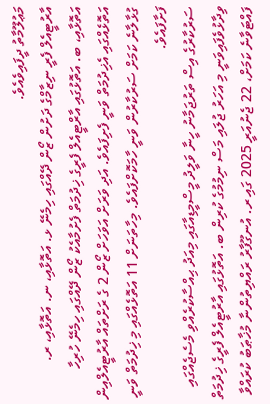މަޢުލޫމާތު ދީފައިވެއެވެ.
އާރުޓީއެލް ފެރީ ނިޒާމްގެ ދަށުން ޒޯން ދޭއްގައި ހިމެނޭ ޅ. އަތޮޅާއި، ނ. އަތޮޅާއި، ރ. އަތޮޅާއި، ބ. އަތޮޅުގައި އާރްޓީއެލް ފެރީގެ ޚިދުމަތް ފެށުމާއެކު ޒޯން ދޭއްގައި ހިމެނޭ ހުރިހާ އަތޮޅެއްގައި އެޚިދުމަތް ވަނީ ފެށިފައެވެ. އަދި ވަރަށް އަވަހަށް ޒޯން 2 ގެ ރަށްތައް އާރުޓީއެލްއިން ގުޅާލާނެ ކަމަށް ސަރުކާރުން ވަނީ ހާމަކޮށްފައެވެ. މިހާތަނަށް 11 އަތޮޅެއްގައި މި ޚިދުމަތް ވަނީ ފަށާފައެވެ.
ސަރުކާރުގެ އިސް ތަރުޖަމާނު ހީނާ ވަލީދު މީސްމީޑިއާގައި މިއަދު ޙިއްސާކުރެއްވި މެސެޖެއްގައި ވިދާޅުވެފައިވަނީ މި އަހަރު ޖުލައި މަސް ނިމުމުގެ ކުރިން ބ. އަތޮޅުގައި އާރުޓީއެލް ފެރީގެ ޚިދުމަތް ފައްޓަވާނެ ކަމަށް، 22 ޖެނުއަރީ 2025 ގައި ރ. އުނގޫފާރު ރައްޔިތުންނާ މުޚާޠަބު ކުރައްވާ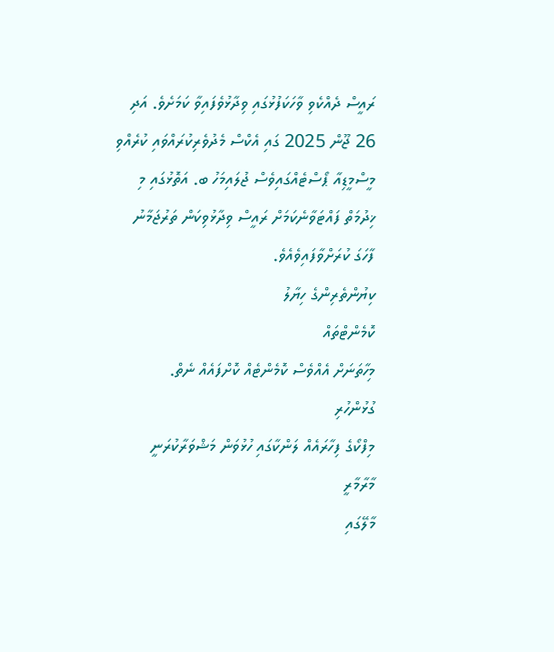ރައީސް ދެއްކެވި ވާހަކަފުޅުގައި ވިދާޅުވެފައިވާ ކަމަށެވެ. އަދި 26 ޖޫން 2025 ގައި އެކްސް މެދުވެރިކުރައްވައި ކުރެއްވި މީސްމީޑިއާ ޕޯސްޓެއްގައިވެސް ޖުލައިމަހު ބ. އަތޮޅުގައި މި ޚިދުމަތް ފައްޓަވާނެކަމަށް ރައީސް ވިދާޅުވިކަން ތަރުޖަމާނު ފާހަގަ ކުރަށްވާފައިވެއެވެ.
ކިޔުންތެރިންގެ ހިޔާލު
ކޮމެންޓްތައް
މިހާތަނަށް އެއްވެސް ކޮމެންޓެއް ކޮށްފައެއް ނެތް.
ގުޅުންހުރި
މިފްކޯގެ ފިހާރައެއް ލަންކާގައި ހުޅުވަން މަޝްވަރާކުރަނީ
މާރާމާރީ
މާލޭގައި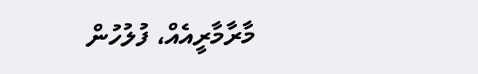މާރާމާރީއެއް، ފުލުހުން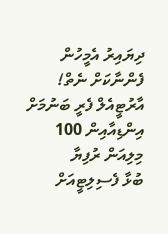ދިޔައިރު އެމީހުން ފެންނާކަށް ނެތް!
އާރުޓީއެލް ފެރީ ބަނުމަށް އިންޑިއާއިން 100 މިލިއަން ރުފިޔާ
ބުޅާ ފެސިލިޓީއަށް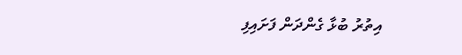އިތުރު ބުޅާ ގެންދަން ފަށައިފި